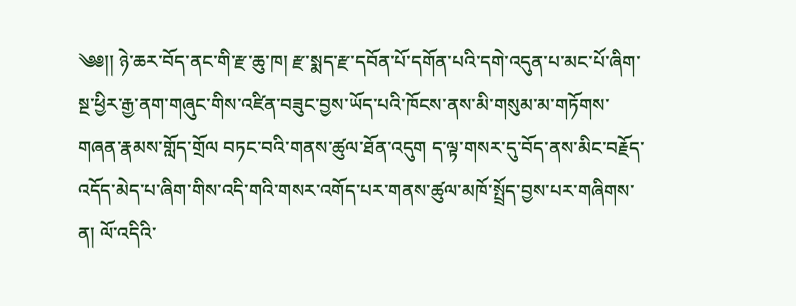༄༅།། ཉེ་ཆར་བོད་ནང་གི་རྫ་ཆུ་ཁ། རྫ་སྨད་རྫ་དབོན་པོ་དགོན་པའི་དགེ་འདུན་པ་མང་པོ་ཞིག་སྔ་ཕྱིར་རྒྱ་ནག་གཞུང་གིས་འཛིན་བཟུང་བྱས་ཡོད་པའི་ཁོངས་ནས་མི་གསུམ་མ་གཏོགས་གཞན་རྣམས་གློད་གྲོལ བཏང་བའི་གནས་ཚུལ་ཐོན་འདུག ད་ལྟ་གསར་དུ་བོད་ནས་མིང་བརྗོད་འདོད་མེད་པ་ཞིག་གིས་འདི་གའི་གསར་འགོད་པར་གནས་ཚུལ་མཁོ་སྤྲོད་བྱས་པར་གཞིགས་ན། ལོ་འདིའི་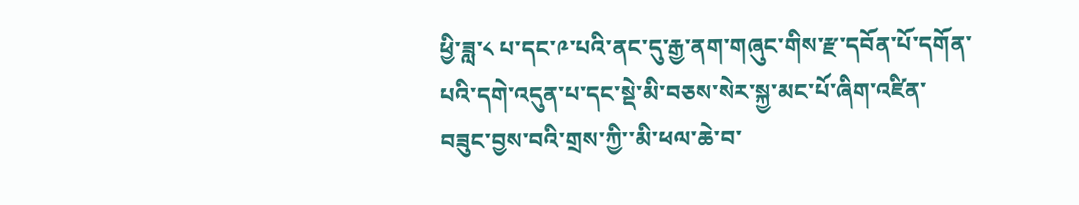ཕྱི་ཟླ་༨ པ་དང་༩་པའི་ནང་དུ་རྒྱ་ནག་གཞུང་གིས་རྫ་དབོན་པོ་དགོན་པའི་དགེ་འདུན་པ་དང་སྡེ་མི་བཅས་སེར་སྐྱ་མང་པོ་ཞིག་འཛིན་བཟུང་བྱས་བའི་གྲས་ཀྱི་་མི་ཕལ་ཆེ་བ་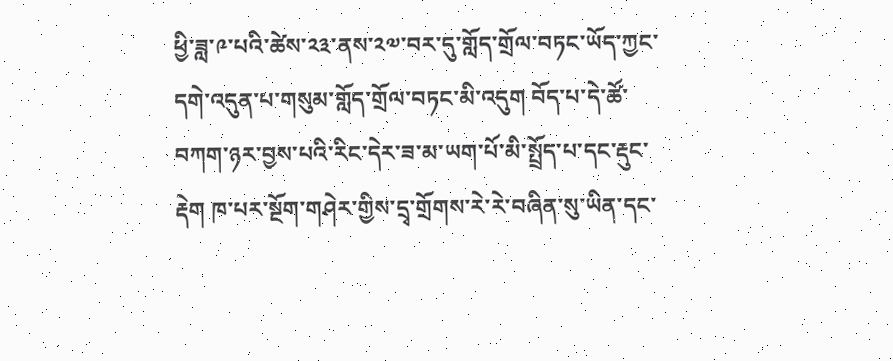ཕྱི་ཟླ་༩་པའི་ཚེས་༢༣་ནས་༢༧་བར་དུ་གློད་གྲོལ་བཏང་ཡོད་ཀྱང་དགེ་འདུན་པ་གསུམ་གློད་གྲོལ་བཏང་མི་འདུག བོད་པ་དེ་ཚོ་བཀག་ཉར་བྱས་པའི་རིང་དེར་ཟ་མ་ཡག་པོ་མི་སྤྲོད་པ་དང་རྡུང་རྡེག ཁ་པར་སྔོག་གཤེར་གྱིས་དྲྭ་གྲོགས་རེ་རེ་བཞིན་སུ་ཡིན་དང་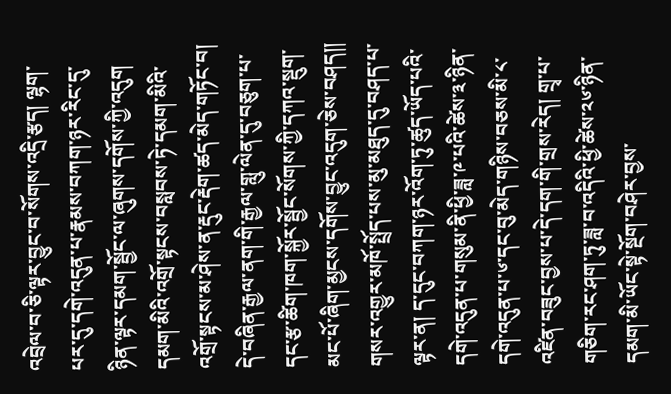འབྲེལ་བ་ཅི་ལྟར་བྱུང་བ་སོགས་འདྲི་རྩད། ལྷག་པར་དུ་དགེ་འདུན་པ་རྣམས་བཀག་ཉར་རིང་དུ་ཉིན་ལྟར་དམག་སྦྱོང་ལ་ཞུགས་དགོས་ཀྱི་འདུག དམག་མིའི་འགྲོ་སྟངས་བསླབས་ཏེ་དམག་མིའི་འགྲོ་སྟངས་མ་ཤེས་ན་རྡུང་རྡེག་ཚད་མེད་གཏོང་བ། དེ་བཞིན་རྒྱལ་ནག་གི་རྒྱལ་གླུ་ལེན་དུ་བཅུག་པ་དང་རྩ་ཚིག་ཁག་སྐྱོར་སྦྱོང་སོགས་ཀྱི་དཀའ་སྡུག་མང་པོ་ཞིག་མྱངས་དགོས་བྱུང་འདུག་ཅེས་བཤད།།
གསར་འགྱུར་མཁོ་སྤྲོད་པས་མུ་མཐུད་དུ་བཤད་པ་ལྟར་ན། ད་དུང་བཀག་ཉར་འོག་ཏུ་ཚུད་ཡོད་པའི་དགེ་འདུན་པ་གསུམ་ནི་ཕྱི་ཟླ་༩་པའི་ཚེས་༣་ཉིན་དགེ་འདུན་པ་༦་དང་བུ་མེད་གཉིས་བཅས་མི་༨་འཛིན་བཟུང་བྱས་པ་དེ་དག་གི་གྲས་རེད། གྲྭ་པ་གཅིག་རང་ཤག་ཏུ་ཟླ་བ་འདིའི་ཕྱི་ཚེས་༢༦་ཉིན་དམག་མི་ཡོང་སྟེ་སྔོག་བཤེར་བྱས་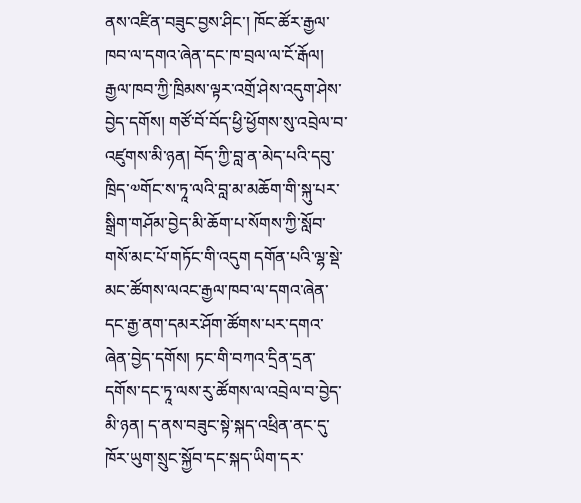ནས་འཛིན་བཟུང་བྱས་ཤིང་། ཁོང་ཚོར་རྒྱལ་ཁབ་ལ་དགའ་ཞེན་དང་ཁ་བྲལ་ལ་ངོ་རྒོལ། རྒྱལ་ཁབ་ཀྱི་ཁྲིམས་ལྟར་འགྲོ་ཤེས་འདུག་ཤེས་བྱེད་དགོས། གཙོ་བོ་བོད་ཕྱི་ཕྱོགས་སུ་འབྲེལ་བ་འཛུགས་མི་ཉན། བོད་ཀྱི་བླ་ན་མེད་པའི་དབུ་ཁྲིད་༧གོང་ས་ཏཱ་ལའི་བླ་མ་མཆོག་གི་སྐུ་པར་སྒྲིག་གཤོམ་བྱེད་མི་ཆོག་པ་སོགས་ཀྱི་སློབ་གསོ་མང་པོ་གཏོང་གི་འདུག དགོན་པའི་ལྷ་སྡེ་མང་ཚོགས་ལའང་རྒྱལ་ཁབ་ལ་དགའ་ཞེན་དང་རྒྱ་ནག་དམར་ཤོག་ཚོགས་པར་དགའ་ཞེན་བྱེད་དགོས། ཏང་གི་བཀའ་དྲིན་དྲན་དགོས་དང་ཏཱ་ལས་རུ་ཚོགས་ལ་འབྲེལ་བ་བྱེད་མི་ཉན། ད་ནས་བཟུང་སྟེ་སྐད་འཕྲིན་ནང་དུ་ཁོར་ཡུག་སྲུང་སྐྱོབ་དང་སྐད་ཡིག་དར་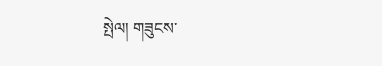སྤེལ། གཟུངས་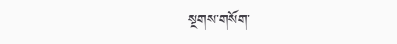སྔགས་གསོག་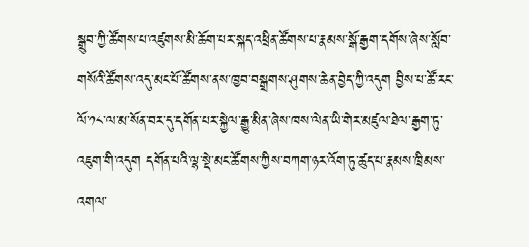སྒྲུབ་ཀྱི་ཚོགས་པ་འཛུགས་མི་ཆོག་པར་སྐད་འཕྲིན་ཚོགས་པ་རྣམས་སྒོ་རྒྱག་དགོས་ཞེས་སློབ་གསོའི་ཚོགས་འདུ་མང་པོ་ཚོགས་ནས་ཁྱབ་བསྒྲགས་ཤུགས་ཆེན་བྱེད་ཀྱི་འདུག བྱིས་པ་ཚོ་རང་ལོ་༡༨་ལ་མ་སོན་བར་དུ་དགོན་པར་སྐྱེལ་རྒྱུ་མིན་ཞེས་ཁས་ལེན་ཡི་གེར་མཛུལ་ཐེལ་རྒྱག་ཏུ་འཇུག་གི་འདུག དགོན་པའི་ལྷ་སྡེ་མང་ཚོགས་ཀྱིས་བཀག་ཉར་འོག་ཏུ་ཚུད་པ་རྣམས་ཁྲིམས་འགལ་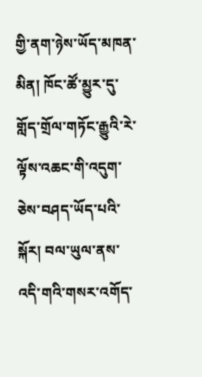གྱི་ནག་ཉེས་ཡོད་མཁན་མིན། ཁོང་ཚོ་མྱུར་དུ་གློད་གྲོལ་གཏོང་རྒྱུའི་རེ་ལྟོས་འཆང་གི་འདུག་ཅེས་བཤད་ཡོད་པའི་སྐོར། བལ་ཡུལ་ནས་འདི་གའི་གསར་འགོད་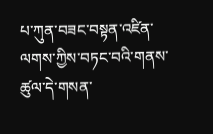པ་ཀུན་བཟང་བསྟན་འཛིན་ལགས་ཀྱིས་བཏང་བའི་གནས་ཚུལ་དེ་གསན་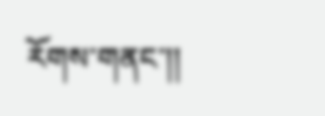རོགས་གནང་།།